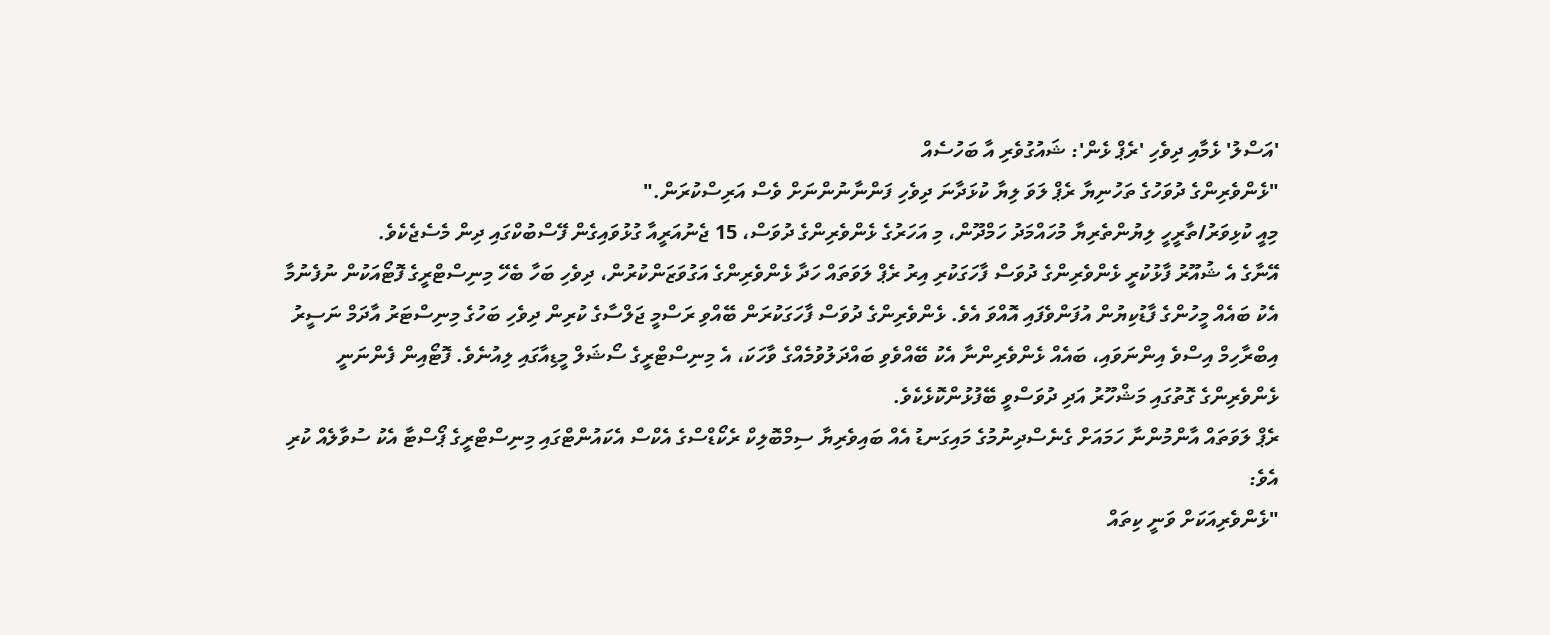'އަސްލު' ޅެމާއި ދިވެހި 'ރެޕް ޅެން': ޝައުގުވެރި އާ ބަހުސެއް
"ޅެންވެރިންގެ ދުވަހުގެ ތަހުނިޔާ ރެޕް ލަވަ ލިޔާ ކުޅަދާނަ ދިވެހި ފަންނާނުންނަށް ވެސް އަރިސްކުރަން."
މިއީ ކުޅިވަރު/ތާރީހީ ލިޔުންތެރިޔާ މުހައްމަދު ހަމްދޫން، މި އަހަރުގެ ޅެންވެރިންގެ ދުވަސް، 15 ޖެނުއަރީއާ ގުޅުވައިގެން ފޭސްބުކްގައި ދިން މެސެޖެކެވެ.
އޭނާގެ އެ ޝުއޫރު ފާޅުކުރީ ޅެންވެރިންގެ ދުވަސް ފާހަގަކުރި އިރު ރެޕް ލަވަތައް ހަދާ ޅެންވެރިންގެ އަގުވަޒަންކުރުން، ދިވެހި ބަހާ ބެހޭ މިނިސްޓްރީގެ ފޮޓޯއަކުން ނުފެނުމާ އެކު ބައެއް މީހުންގެ ފާޑުކިޔުން އުފަންވެފައި އޮއްވަ އެވެ. ޅެންވެރިންގެ ދުވަސް ފާހަގަކުރަން ބޭއްވި ރަސްމީ ޖަލްސާގެ ކުރިން ދިވެހި ބަހުގެ މިނިސްޓަރު އާދަމް ނަސީރު އިބްރާހިމް އިސްވެ އިންނަވައި، ބައެއް ޅެންވެރިންނާ އެކު ބޭއްވެވި ބައްދަލުވުމެއްގެ ވާހަކަ، އެ މިނިސްޓްރީގެ ސޯޝަލް މީޑިއާގައި ލިއުނެވެ. ފޮޓޯއިން ފެންނަނީ ޅެންވެރިންގެ ގޮތުގައި މަޝްހޫރު އަދި ދުވަސްވީ ބޭފުޅުންކޮޅެކެވެ.
ރެޕް ލަވަތައް އާންމުންނާ ހަމައަށް ގެނެސްދިނުމުގެ މައިގަނޑު އެއް ބައިވެރިޔާ ސިމްބޮލިކް ރެކޯޑްސްގެ އެކްސް އެކައުންޓްގައި މިނިސްޓްރީގެ ޕޯސްޓާ އެކު ސުވާލެއް ކުރި އެވެ:
"ޅެންވެރިއަކަށް ވަނީ ކިތައް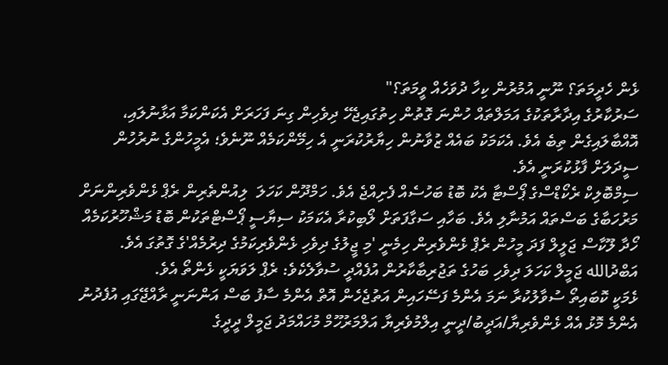ޅެން ހެދީމަތަ؟ ނޫނީ އުމުރުން ކިހާ ދުވަހެއް ވީމަތަ؟"
ސަރުކާރުގެ އިދާރާތަކުގެ އަމަލްތައް ހުންނަ ގޮތުން ހިތުގައިޖެހޭ ދިވެހިން ގިނަ ފަހަރަށް އެކަންކަމާ އަޅާނުލައި، އޮއްބާލައިގެން ތިބެ އެވެ. އެކަމަކު ބައެއް ޒުވާނުން ހިޔާރުކުރަނީ އެ ހިމޭންކަމެއް ނޫނެވެ؛ އެމީހުންގެ ނުރުހުން ސީދަލަށް ފާޅުކުރަނީ އެވެ.
ސިމްބޮލިކް ރެކޯޑްސްގެ ޕޯސްޓާ އެކު ބޮޑު ބަހުސެއް ފެށިއްޖެ އެވެ. ހަމްދޫން ކަހަލަ  ލިއުންތެރިން ރެޕް ޅެންވެރިންނަށް މަރުހަބާގެ ބަސްތައް އަމުނާލި އެވެ. ބަހާއި ސަގާފަތަށް ލޯބިކުރާ އެކަމަކު ސިޔާސީ ޕޯސްޓްތަކުން ބޮޑު މަޝްހޫރުކަމެއް ހޯދާ ލޫކާސް ޖަލީލް ފަދަ މީހުން ރެޕް ޅެންވެރިން ހިމެނީ 'މި ޖީލުގެ ދިވެހި ޅެންވެރިކަމުގެ ދިރުމެއް'ގެ ގޮތުގަ އެވެ. އަބްދުالله ޖަމީލް ކަހަލަ ދިވެހި ބަހުގެ ތަޖުރިބާކާރުން އުފެއްދީ ސުވާލެކެވެ: ރެޕް ލަވަޔަކީ ޅެންތޯ އެވެ.
ޅެމަކީ ކޮބައިތޯ ސުވާލުކުރާ ނަމަ އެންމެ ފަސޭހައިން އަތުޖެހެން އޮތް އެންމެ ސާފު ބަސް އަންނަނީ ރާއްޖޭގައި އުފެދުނު އެންމެ މޮޅު އެއް ޅެންވެރިޔާ/އަދީބު/ދީނީ އިލްމުވެރިޔާ އަލްމަރުހޫމް މުހައްމަދު ޖަމީލް ދީދީގެ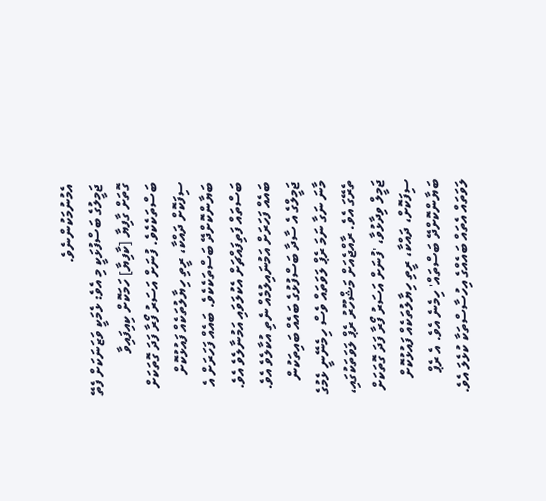އެމުނުމަކުންނެވެ.
ޖަމީލުގެ ބަސްފުޅަކީ މި އެވެ: ޅެމަކީ ވަޒަނަކަށް ފެތޭ ގޮތަށް ގާފިޔާ [ކާފިޔާ] ހަމަކޮށް ކިއިފައިވާ ބަސްތަކެކެވެ. ފުނަށް އަސަރު ފޯރާ ފަދަ ގޮތަކަށް ސިފަކޮށް ދައްކާ، ރީތި ހިޔާލުތަކެއް ފައުޅުކޮށް ބަޔާންކޮށްދޭ ބަސްތަކެކެވެ. ބައެއް ފަހަރަށް އެ ބަސްތައް ފަތިފައްޗަށް އެކުލަވައި އަމުނާލެވެ އެވެ. ބައެއް ފަހަރަށް އަމުނައިލުމެއް ނެތި އުކާލެވެ އެވެ.
ޖަމީލްގެ އެ ސާދާ ބަސްފުޅުގެ ބައެއް ބައިތަކުން މާނަ ނަގާ ނަމަ ރެޕް ލަވަތައް ވެސް ހިމެނޭނީ ޅެމުގެ ތެރޭގަ އެވެ. ރާއްޖެއަށް މަޝްހޫރު ރެޕް ލަވަތަކުގައި، ޖަމީލް ވިދާޅުވާ، 'ފުނަށް އަސަރު ފޯރާ ފަދަ ގޮތަކަށް ސިފަކޮށް، ދައްކާ، ރީތި ހިޔާލުތަކެއް ފައުޅުކޮށް ބަޔާންކޮށްދޭ ބަސްތައް' ހިމެނެ އެވެ. އެ ރެޕް ލަވަތައް އެތައް ބައެއްގެ އިހުސާސްތަކާ ކުޅެލަ އެވެ.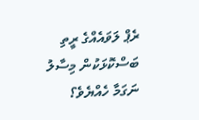ރެޕް ލަވައެއްގެ ރީތި ބަސްކޮޅަކުން މިސާލު ނަގަމާ ހެއްޔެވެ؟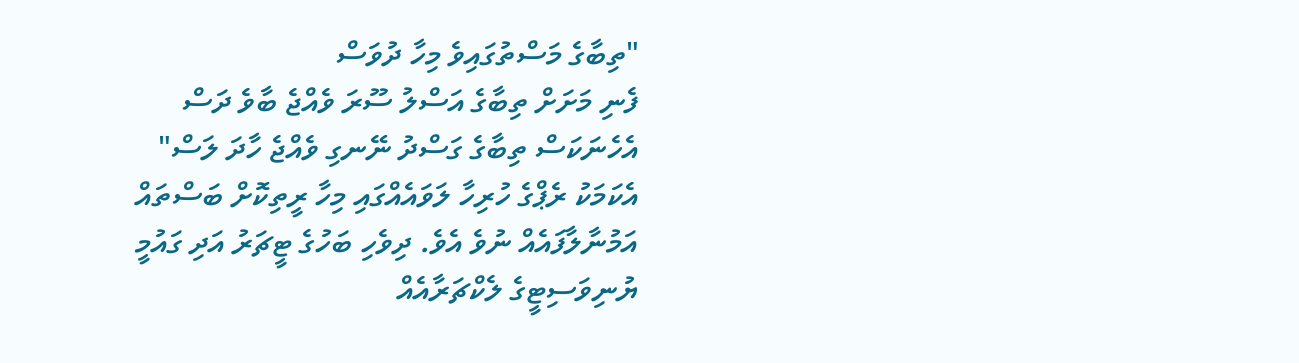"ތިބާގެ މަސްތުގައިވެ މިހާ ދުވަސް
ފެނި މަށަށް ތިބާގެ އަސްލު ސޫރަ ވެއްޖެ ބާވެ ދަސް
އެހެނަކަސް ތިބާގެ ގަސްދު ނޭނގި ވެއްޖެ ހާދަ ލަސް"
އެކަމަކު ރެޕްގެ ހުރިހާ ލަވައެއްގައި މިހާ ރީތިކޮށް ބަސްތައް އަމުނާލާފައެއް ނުވެ އެވެ. ދިވެހި ބަހުގެ ޓީޗަރު އަދި ގައުމީ ޔުނިވަސިޓީގެ ލެކްޗަރާއެއް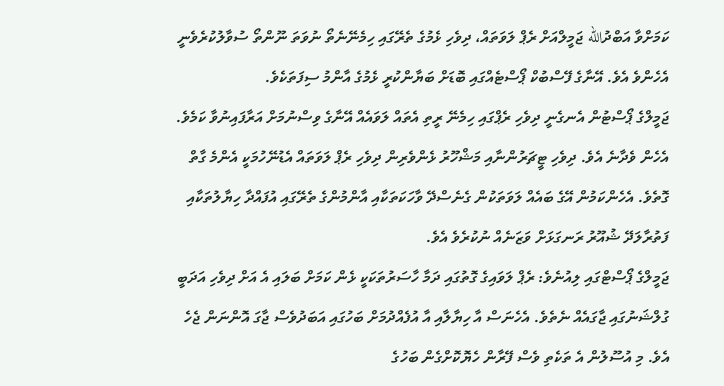ކަމަށްވާ އަބްދުالله ޖަމީލްއަށް ރެޕް ލަވަތައް، ދިވެހި ޅެމުގެ ތެރޭގައި ހިމެނޭނެތޯ ނުވަތަ ނޫންތޯ ސުވާލުކުރެވެނީ އެހެންވެ އެވެ. އޭނާގެ ފޭސްބުކް ޕޯސްޓެއްގައި ބޮޑަށް ބަޔާންކުރީ ޅެމުގެ އާންމު ސިފަތަކެވެ.
ޖަމީލްގެ ޕޯސްޓުން އެނގެނީ ދިވެހި ރެޕްގައި ހިމެނޭ ރީތި އެތައް ލަވައެއް އޭނާގެ ވިސްނުމަށް އަރާފައިނުވާ ކަމެވެ. އެހެން ވެދާނެ އެވެ. ދިވެހި ޓީޗަރުންނާއި މަޝްހޫރު ޅެންވެރިން ދިވެހި ރެޕް ލަވަތައް އެޑުނޭހުމަކީ އެންމެ ގާތް ގޮތެވެ. އެހެންކަމުން އޭގެ ބައެއް ލަވަތަކުން ގެނެސްދޭ ވާހަކަތަކާއި އާންމުންގެ ތެރޭގައި އުފައްދާ ހިޔާލުތަކާއި ފަތުރާލަދޭ ޝުއޫރު ރަނގަޅަށް ވަޒަނެއް ނުކުރެވެ އެވެ.
ޖަމީލްގެ ޕޯސްޓްގައި ލިއުނެވެ: ރެޕް ލަވައިގެ ގޮތުގައި ދަމާ ހާސަރުތަކަކީ ޅެން ކަމަށް ބަލައި އެ އަށް ދިވެހި އަދަބީ ގުލްޝަނުގައި ޖާގައެއް ނެތެވެ. އެހެނަސް އާ ހިޔާލާއި އާ އުފެއްދުމަށް ބަހުގައި އަބަދުވެސް ޖާގަ އޮންނަން ޖެހެ އެވެ. މި އުސޫލުން އެ ތަކެތި ވެސް ފޭރާން ހެޔޮކޮށްގެން ބަހުގެ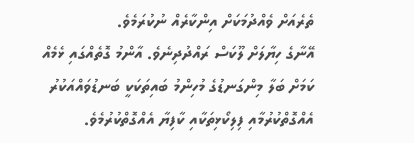ތެރެއަށް ވެއްދުމަކަށް އިންކާރެއް ނުކުރަމެވެ.
އޭނާގެ ހިޔާލަށް ލޫކަސް ރައްދުދިނެވެ. އާންމު ގޮތެއްގައި ޅެމެއް ކަމަށް ބަލާ މިންގަނޑުގެ މުހިންމު ބައިތަކަކީ ބަނޑުވައްއަކުރު އެއްގޮތްކުރުމާއި ފިލިކޯޅިތަކާއި ކާފިޔާ އެއްގޮތްކުރުމެވެ.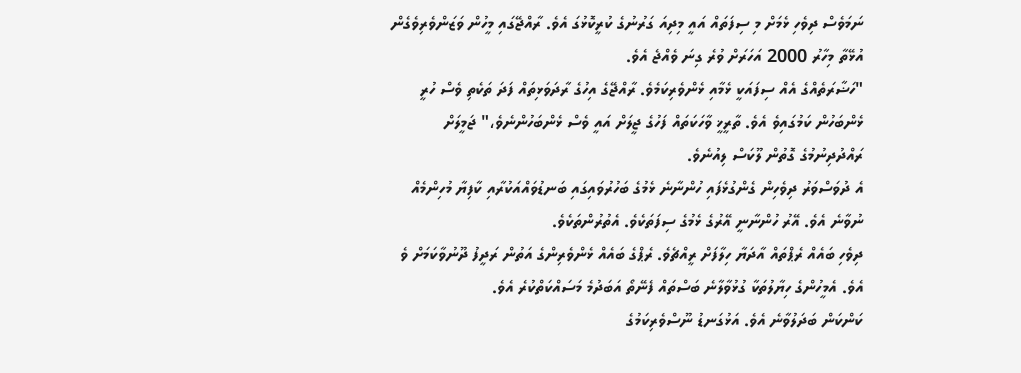ނަމަވެސް ދިވެހި ޅެމަށް މި ސިފަތައް އައީ މިދިއަ ގަރުނުގެ ކުރީކޮޅުގަ އެވެ. ރާއްޖޭގައި މީހުން ވަޒަންވެރިވެގެން އުޅޭތާ މިހާރު 2000 އަހަރަށް ވުރެ ގިނަ ވެއްޖެ އެވެ.
"ހަޟާރަތެއްގެ އެއް ސިފައަކީ ޅެމާއި ޅެންވެރިކަމެވެ. ރާއްޖޭގެ އިހުގެ ރާދަވަޅިތައް ފަދަ ތަކެތި ވެސް ހުރީ ޅެންބަހުން ކަމުގައިވެ އެވެ. ތާރީޚީ ވާހަކަތައް ފަހުގެ ޖީލަށް އައީ ވެސް ޅެންބަހުންނެވެ،" ޖަމީލަށް ރައްދުދިނުމުގެ ގޮތުން ލޫކަސް ލިއުނެވެ.
އެ ދުވަސްވަރު ދިވެހިން ގެންގުޅެފައި ހުންނާނެ ޅެމުގެ ބަހުރުވައިގައި ބަނޑުވައްއަކުރާއި ކާފިޔާ މުހިންމެއް ނުވާނެ އެވެ. އޭރު ހުންނާނީ އޭރުގެ ޅެމުގެ ސިފަތަކެވެ. އެތުރުންތަކެވެ.
ދިވެހި ބައެއް ރެޕްތައް އާދަޔާ ހިލާފަށް ރީއްޗެވެ. ރެޕްގެ ބައެއް ޅެންވެރިންގެ އަތުން ރަދީފު ދޫނުވާކަމަށް ވެ އެވެ. އެމީހުންގެ ހިޔާލުތަކާ ގުޅުވާލާނެ ބަސްތައް ފެނޭތޯ އަބަދުމެ މަސައްކަތްކުރެ އެވެ.
ކަންކަން ބަދަލުވާނެ އެވެ. އަޅުގަނޑު ނޫސްވެރިކަމުގެ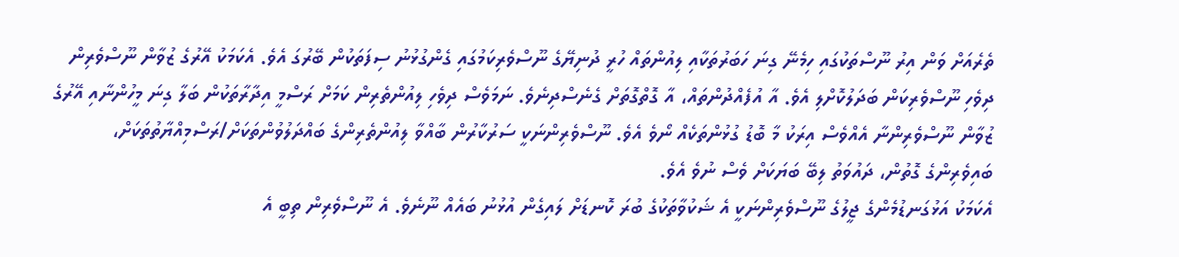ތެރެއަށް ވަން އިރު ނޫސްތަކުގައި ހިމެނޭ ގިނަ ހަބަރުތަކާއި ލިއުންތައް ހުރީ ދުނިޔޭގެ ނޫސްވެރިކަމުގައި ގެންގުޅުނު ސިފަތަކުން ބޭރުގަ އެވެ. އެކަމަކު އޭރުގެ ޒުވާން ނޫސްވެރިން ދިވެހި ނޫސްވެރިކަން ބަދަލުކޮށްލި އެވެ. އާ އުފެއްދުންތައް، އާ ގޮތްގޮތަށް ގެނެސްދިނެވެ. ނަމަވެސް ދިވެހި ލިއުންތެރިން ކަމަށް ރަސްމީ އިދާރާތަކުން ބަލާ ގިނަ މީހުންނާއި އޭރުގެ ޒުވާން ނޫސްވެރިންނާ އެއްވެސް އިރަކު މާ ބޮޑު ގުޅުންތަކެއް ނޯވެ އެވެ. ނޫސްވެރިންނަކީ ސަރުކާރުން ބާއްވާ ލިއުންތެރިންގެ ބައްދަލުވުންތަކަށް/ރަސްމިއްޔާތުތަކަށް، ބައިވެރިންގެ ގޮތުން، ދައުވަތު ލިބޭ ބަޔަކަށް ވެސް ނުވެ އެވެ.
އެކަމަކު އަޅުގަނޑުމެންގެ ޖީލުގެ ނޫސްވެރިންނަކީ އެ ޝަކުވާތަކުގެ ބުރަ ކޮނޑަށް ލައިގެން އުޅުނު ބައެއް ނޫނެވެ. އެ ނޫސްވެރިން ތިބީ އެ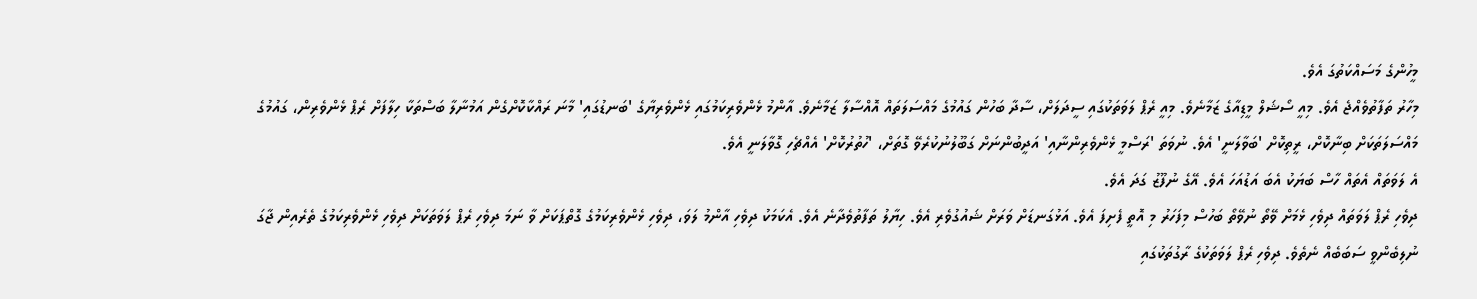މީހުންގެ މަސައްކަތުގަ އެވެ.
މިހާރު ތަފާތުވެއްޖެ އެވެ. މިއީ ސޯޝަލް މީޑިއާގެ ޒަމާނެވެ. މިއީ ރެޕް ލަވަތަކުގައި ސީދަލަށް، ސާދާ ބަހުން ގައުމުގެ މައްސަލަތައް އޮއްސާލާ ޒަމާނެވެ. އާންމު ޅެންވެރިކަމުގައި ޅެންވެރިޔާގެ 'ބަނޑުގައި' މާނަ ރައްކާކޮށްގެން އަމުނާލާ ބަސްތަކާ ހިލާފަށް ރެޕް ޅެންވެރިން، ގައުމުގެ މައްސަލަތަކަށް ބިނާކޮށް، ރީތިކޮށް 'ބަވާލަނީ' އެވެ. ނުވަތަ 'ރަސްމީ ޅެންވެރިންނާއި' އަދީބުންނަށް ގަބޫލުނުކުރެވޭ ގޮތަށް، 'ހުތުރުކޮށް' އެއްޗެހި ގޮވާލަނީ އެވެ.
އެ ލަވަތައް އެތައް ހާސް ބަޔަކު އެބަ އަޑުއަހަ އެވެ. އޭގެ ނުފޫޒު ގަދަ އެވެ.
ދިވެހި ރެޕް ލަވަތައް ދިވެހި ޅެމަށް ވޭތޯ ނުވޭތޯ ބަހުސް މިފަހަރު މި އޮތީ ފެށިފަ އެވެ. އަޅުގަނޑަށް ވަރަށް ޝައުގުވެރި އެވެ. ހިޔާލު ތަފާތުވެދާނެ އެވެ. އެކަމަކު ދިވެހި އާންމު ލަވަ، ދިވެހި ޅެންވެރިކަމުގެ ގޮތްޕަކަށް ވާ ނަމަ ދިވެހި ރެޕް ލަވަތަކަށް ދިވެހި ޅެންވެރިކަމުގެ ތެރެއިން ޖާގަ ނުލިބެންވީ ސަބަބެއް ނެތެވެ. ދިވެހި ރެޕް ލަވަތަކުގެ ރާގުތަކުގައި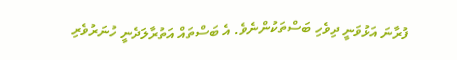ފުރާނަ އަޅުވަނީ ދިވެހި ބަސްތަކުންނެވެ. އެ ބަސްތައް އަތުރާލަދެނީ ހުނަރުވެރި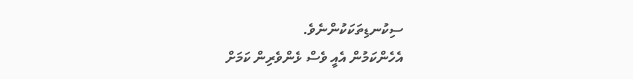ސިކުނޑިތަކަކުންނެވެ.
އެހެންކަމުން އެއީ ވެސް ޅެންވެރިން ކަމަށް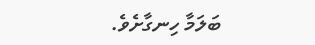ބަލަމާ ހިނގާށެވެ.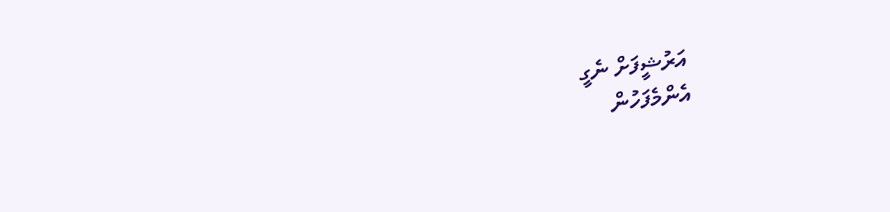އަރުޝީފަށް ނެގީ
އެންމެފަހުން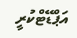އަޕްޑޭޓްކުރީ